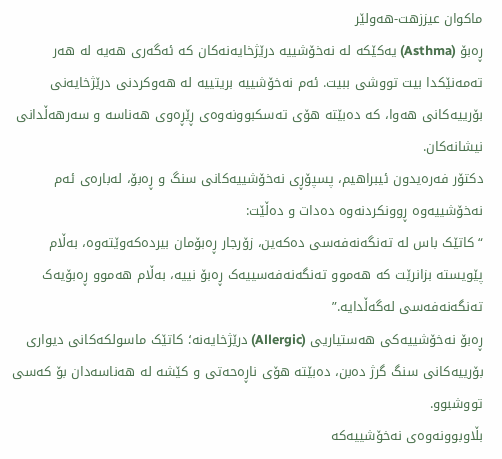ماكوان عيززهت-هەولێر
ڕەبۆ (Asthma) یەکێکە لە نەخۆشییە درێژخایەنەکان کە ئەگەری هەیە لە هەر تەمەنێكدا بیت تووشی ببیت. ئەم نەخۆشییە بریتییە لە هەوکردنی درێژخایەنی بۆرییەکانی هەوا، کە دەبێتە هۆی تەسکبوونەوەی ڕێڕەوی هەناسە و سەرهەڵدانی نیشانەکان.
دکتۆر فەرەیدون ئیبراهیم، پسپۆڕی نەخۆشییەکانی سنگ و ڕەبۆ، لەبارەی ئەم نەخۆشییەوە ڕوونکردنەوە دەدات و دەڵێت:
“کاتێک باس لە تەنگەنەفەسی دەکەین، زۆرجار ڕەبۆمان بیردەکەوێتەوە، بەڵام پێویستە بزانرێت کە هەموو تەنگەنەفەسییەک ڕەبۆ نییە، بەڵام هەموو ڕەبۆیەک تەنگەنەفەسی لەگەڵدایە.”
ڕەبۆ نەخۆشییەکی هەستیاریی (Allergic) درێژخایەنە؛ کاتێک ماسولکەکانی دیواری بۆرییەکانی سنگ گرژ دەبن، دەبێتە هۆی ناڕەحەتی و کێشە لە هەناسەدان بۆ کەسی تووشبوو.
بڵاوبوونەوەی نەخۆشییەکە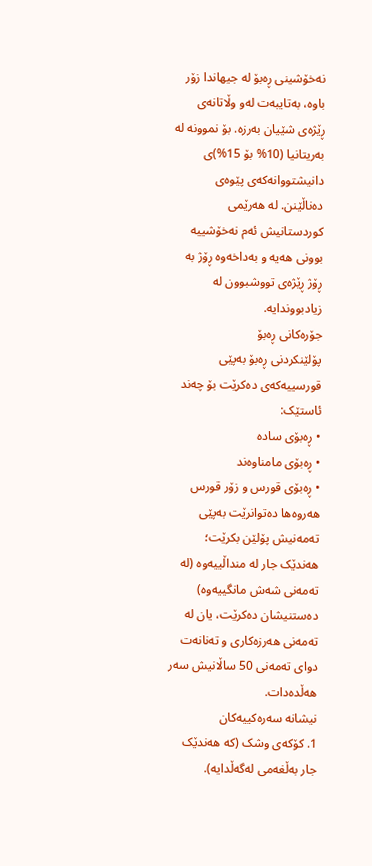نەخۆشینی ڕەبۆ لە جیهاندا زۆر باوە، بەتایبەت لەو وڵاتانەی ڕێژەی شێیان بەرزە. بۆ نموونە لە بەریتانیا (10% بۆ 15%)ی دانیشتووانەکەی پێوەی دەناڵێنن. لە هەرێمی کوردستانیش ئەم نەخۆشییە بوونی هەیە و بەداخەوە ڕۆژ بە ڕۆژ ڕێژەی تووشبوون لە زیادبووندایە.
جۆرەکانی ڕەبۆ
پۆلێنکردنی ڕەبۆ بەپێی قورسییەکەی دەکرێت بۆ چەند ئاستێک:
• ڕەبۆی سادە
• ڕەبۆی مامناوەند
• ڕەبۆی قورس و زۆر قورس
هەروەها دەتوانرێت بەپێی تەمەنیش پۆلێن بکرێت؛ هەندێک جار لە منداڵییەوە (لە تەمەنی شەش مانگییەوە) دەستنیشان دەکرێت، یان لە تەمەنی هەرزەکاری و تەنانەت دوای تەمەنی 50 ساڵانیش سەر هەڵدەدات.
نیشانە سەرەکییەکان
1. کۆکەی وشک (کە هەندێک جار بەڵغەمی لەگەڵدایە).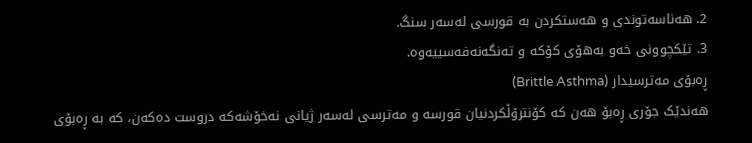2. هەناسەتوندی و هەستکردن بە قورسی لەسەر سنگ.
3. تێکچوونی خەو بەهۆی کۆکە و تەنگەنەفەسییەوە.
ڕەبۆی مەترسیدار (Brittle Asthma)
هەندێک جۆری ڕەبۆ هەن کە کۆنترۆڵکردنیان قورسە و مەترسی لەسەر ژیانی نەخۆشەکە دروست دەکەن، کە بە ڕەبۆی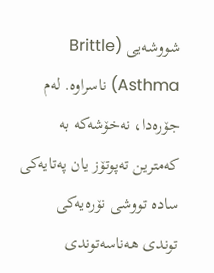شووشەیی (Brittle Asthma) ناسراوە. لەم جۆرەدا، نەخۆشەکە بە کەمترین تەپوتۆز یان پەتایەکی سادە تووشی نۆرەیەکی توندی هەناسەتوندی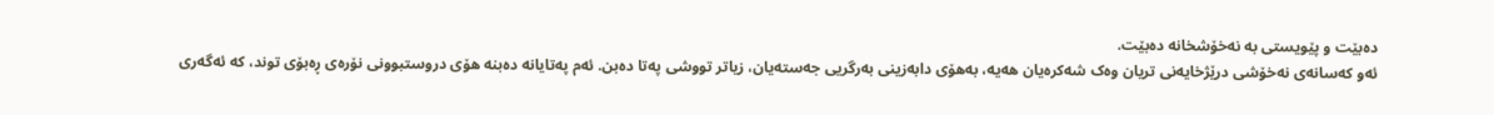دەبێت و پێویستی بە نەخۆشخانە دەبێت.
ئەو کەسانەی نەخۆشی درێژخایەنی تریان وەک شەکرەیان هەیە، بەهۆی دابەزینی بەرگریی جەستەیان، زیاتر تووشی پەتا دەبن. ئەم پەتایانە دەبنە هۆی دروستبوونی نۆرەی ڕەبۆی توند، کە ئەگەری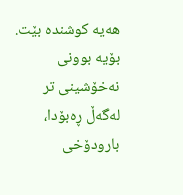هەیە کوشندە بێت. بۆیە بوونی نەخۆشینی تر لەگەڵ ڕەبۆدا، بارودۆخی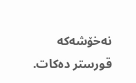نەخۆشەکە قورستر دەکات.